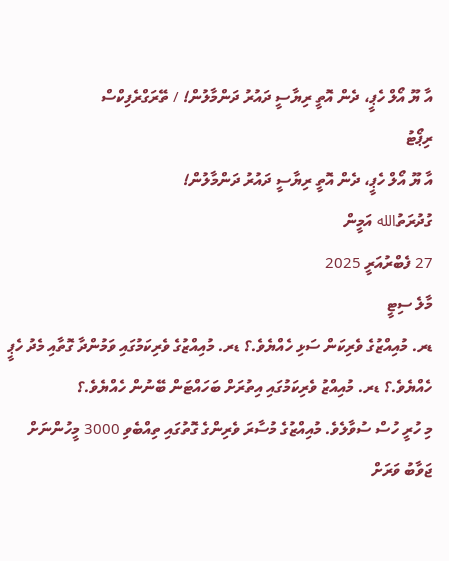އާ ޔޫ އޯލް ހެޕީ، ދެން އޮތީ ރިޔާސީ ދައުރު ދަންމާލުން! / ތޭރަގްރެފިކްސް
ރިޕޯޓު
އާ ޔޫ އޯލް ހެޕީ، ދެން އޮތީ ރިޔާސީ ދައުރު ދަންމާލުން!
ގުދުރަތުالله އަމީން
27 ފެބްރުއަރީ 2025
މާލެ ސިޓީ
ޑރ. މުއިއްޒުގެ ވެރިކަން ސަޅި ހެއްޔެވެ.؟ ޑރ. މުއިއްޒުގެ ވެރިކަމުގައި ވަމުންދާ ގޮތާއި މެދު ހެޕީ ހެއްޔެވެ.؟ ޑރ. މުއިއްޒު ވެރިކަމުގައި އިތުރަށް ބަހައްޓަން ބޭނުން ހެއްޔެވެ.؟
މި ހުރީ ހުސް ސުވާލެވެ. މުއިއްޒުގެ މުސާރަ ވެރިންގެ ގޮތުގައި ތިއްބެވި 3000 މީހުންނަށް ޖަވާބު ވަރަށް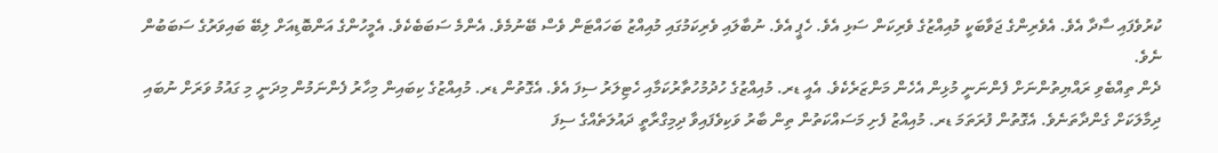ކުރުވެފައި ސާދާ އެވެ. އެވެރިންގެ ޖަވާބަކީ މުއިއްޒުގެ ވެރިކަން ސަޅި އެވެ. ހެޕީ އެވެ. ނުބާލައި ވެރިކަމުގައި މުއިއްޒު ބަހައްޓަން ވެސް ބޭނުމެވެ. އެންމެ ސަބަބެކެވެ. އެމީހުންގެ އަންބޮޑިއަށް ލިބޭ ބައިވަރުގެ ސަބަބުން ނެވެ.
ދެން ތިއްބެވި ރައްޔިތުންނަށް ފެންނަނީ މުޅިން އެހެން މަންޒަރެކެވެ. އެއީ ޑރ. މުއިއްޒުގެ ހުދުމުހުތާރުކަމާއި ހެޓިލަރު ސިފަ އެވެ. އެގޮތުން ޑރ. މުއިއްޒުގެ ކިބައިން މިހާރު ފެންނަމުން މިދަނީ މި ގައުމު ވަރަށް ނުބައި ދިމާލަކަށް ގެންދާތަނެވެ. އެގޮތުން ފުރަތަމަ ޑރ. މުއިއްޒު ފެށި މަސައްކަތުން ތިން ބާރު ވަކިވެފައިވާ ދިމިގްރާތީ ދައުލަތެއްގެ ސިފަ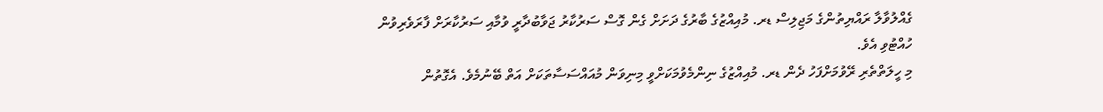ގެއްލުވާލާ ރައްޔިތުންގެ މަޖިލިސް ޑރ. މުއިއްޒުގެ ބާރުގެ ދަށަށް ގެން ގޮސް ސަރުކާރު ޖަވާބުދާރީ ވުމާއި ސަރުކާރަށް ފާރަވެރިވުން ހުއްޓުވި އެވެ.
މި ހީލަތްތެރި ރޭވުމަށްފަހު ދެން ޑރ. މުއިއްޒުގެ ނިންމެވުމަކަށްވީ މިނިވަން މުއައްސަސާތަކަށް އަތް ބޭނުމެވެ. އެގޮތުން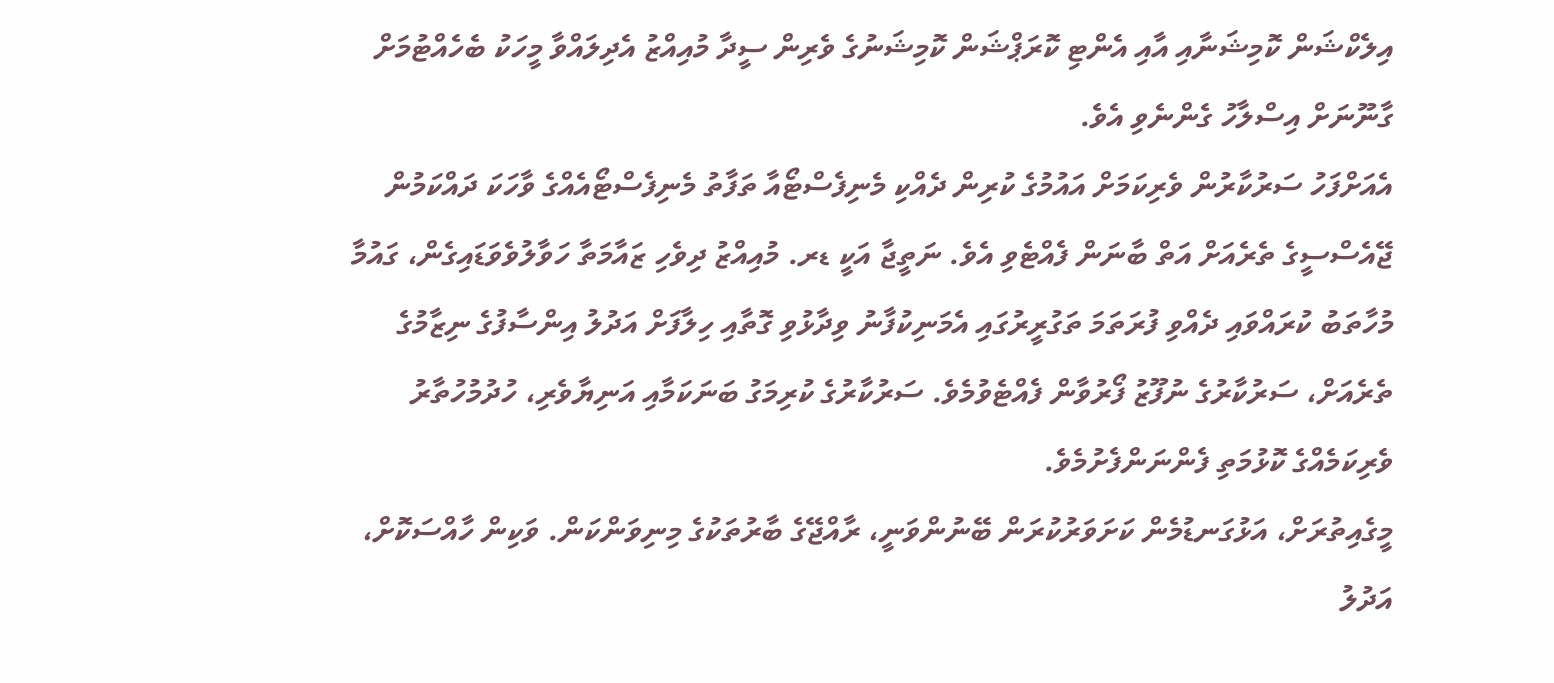އިލެކްޝަން ކޮމިޝަނާއި އާއި އެންޓި ކޮރަޕްޝަން ކޮމިޝަނުގެ ވެރިން ސީދާ މުއިއްޒު އެދިލައްވާ މީހަކު ބެހެއްޓުމަށް ގާނޫނަށް އިސްލާހު ގެންނެވި އެވެ.
އެއަށްފަހު ސަރުކާރުން ވެރިކަމަށް އައުމުގެ ކުރިން ދެއްކި މެނިފެސްޓޯއާ ތަފާތު މެނިފެސްޓޯއެއްގެ ވާހަކަ ދައްކަމުން ޖޭއެސްސީގެ ތެރެއަށް އަތް ބާނަން ފެއްޓެވި އެވެ. ނަތީޖާ އަކީ ޑރ. މުއިއްޒު ދިވެހި ޒައާމަތާ ހަވާލުވެވަޑައިގެން، ގައުމާ މުހާތަބު ކުރައްވައި ދެއްވި ފުރަތަމަ ތަގުރީރުގައި އެމަނިކުފާނު ވިދާޅުވި ގޮތާއި ހިލާފަށް އަދުލު އިންސާފުގެ ނިޒާމުގެ ތެރެއަށް، ސަރުކާރުގެ ނުފޫޒު ފޯރުވާން ފެއްޓެވުމެވެ. ސަރުކާރުގެ ކުރިމަގު ބަނަކަމާއި އަނިޔާވެރި، ހުދުމުހުތާރު ވެރިކަމެއްގެ ކޮޅުމަތި ފެންނަންފެށުމެވެ.
މީގެއިތުރަށް، އަޅުގަނޑުމެން ކަށަވަރުކުރަން ބޭނުންވަނީ، ރާއްޖޭގެ ބާރުތަކުގެ މިނިވަންކަން. ވަކިން ހާއްސަކޮށް، އަދުލު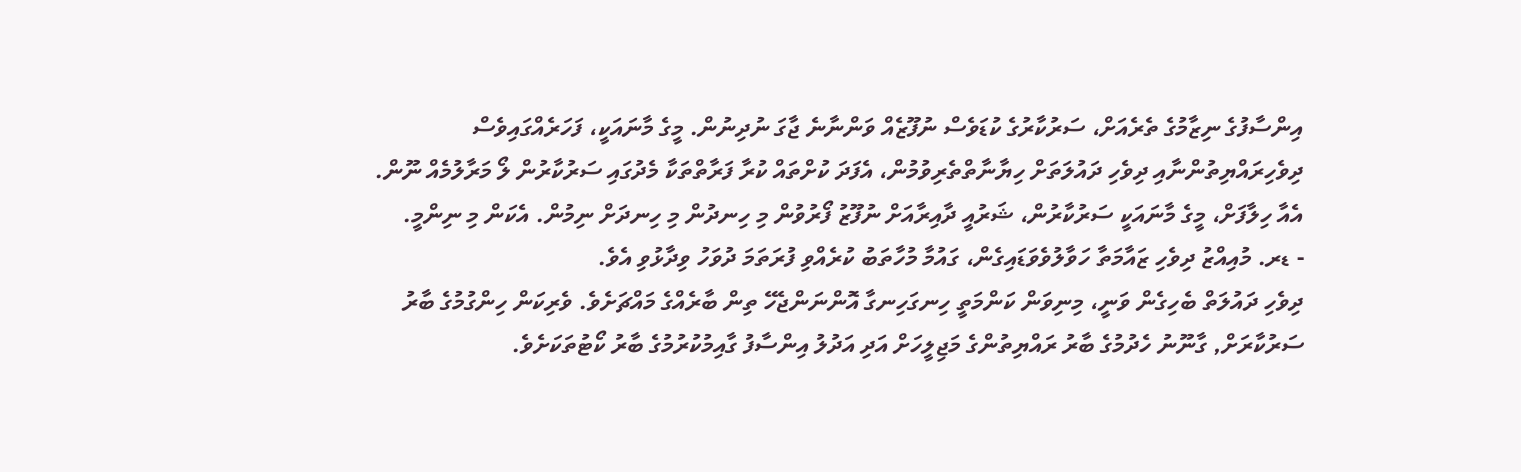އިންސާފުގެ ނިޒާމުގެ ތެރެއަށް، ސަރުކާރުގެ ކުޑަވެސް ނުފޫޒެއް ވަންނާނެ ޖާގަ ނުދިނުން. މީގެ މާނައަކީ، ފަހަރެއްގައިވެސް ދިވެހިރައްޔިތުންނާއި ދިވެހި ދައުލަތަށް ހިޔާނާތްތެރިވުމުން، އެފަދަ ކުށްތައް ކުރާ ފަރާތްތަކާ މެދުގައި ސަރުކާރުން ލޯ މަރާލުމެއް ނޫން. އެއާ ހިލާފަށް، މީގެ މާނައަކީ ސަރުކާރުން، ޝަރުއީ ދާއިރާއަށް ނުފޫޒު ފޯރުވުން މި ހިނދުން މި ހިނދަށް ނިމުން. އެކަން މި ނިންމީ.
- ޑރ. މުއިއްޒު ދިވެހި ޒައާމަތާ ހަވާލުވެވަޑައިގެން، ގައުމާ މުހާތަބު ކުރެއްވި ފުރަތަމަ ދުވަހު ވިދާޅުވި އެވެ.
ދިވެހި ދައުލަތް ބެހިގެން ވަނީ، މިނިވަން ކަންމަތީ ހިނގަހިނގާ އޮންނަންޖެހޭ ތިން ބާރެއްގެ މައްޗަށެވެ. ވެރިކަން ހިންގުމުގެ ބާރު ސަރުކާރަށް, ގާނޫނު ހެދުމުގެ ބާރު ރައްޔިތުންގެ މަޖިލީހަށް އަދި އަދުލު އިންސާފު ގާއިމުކުރުމުގެ ބާރު ކޯޓުތަކަށެވެ.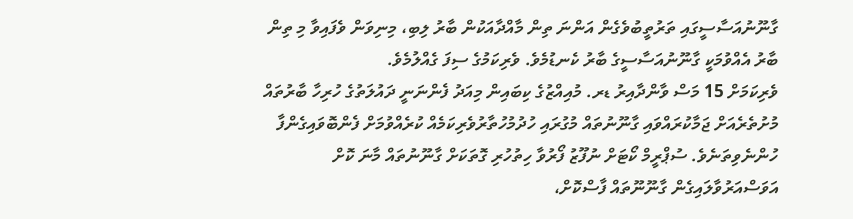ގާނޫނުއަސާސީގައި ތަރުތީބުވެގެން އަންނަ ތިން މާއްދާއަކުން ބާރު ލިބި، މިނިވަން ވެފައިވާ މި ތިން ބާރު އެއްވުމަކީ ގާނޫނުއަސާސީގެ ބާރު ކެނޑުމެވެ. ވެރިކަމުގެ ސިފަ ގެއްލުމެވެ.
ވެރިކަމަށް 15 މަސް ވާންދާއިރު ޑރ. މުއިއްޒުގެ ކިބައިން މިއަދު ފެންނަނީ ދައުލަތުގެ ހުރިހާ ބާރުތައް މުށުތެރެއަށް ޖަމާކުރައްވައި ގާނޫނުތައް މުގުރައި ހުދުމުހުތާރުވެރިކަމެއް ކުރެއްވުމަށް ފެންބޮވައިގެންފާ ހުންނެވިތަނެވެ. ސުޕްރީމް ކޯޓަށް ނުފޫޒު ފޯރުވާ ހިތުހުރި ގޮތަކަށް ގާނޫނުތައް މާނަ ކޮށް އަވަސްއަރުވާލައިގެން ގާނޫނޫތައް ފާސްކޮށް،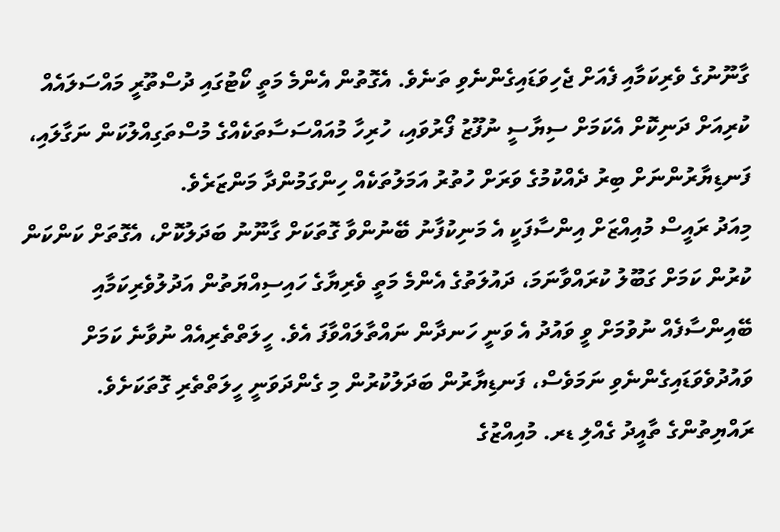ގާނޫނުގެ ވެރިކަމާއި ފެއަށް ޖެހިވަޑައިގެންނެވި ތަނެވެ. އެގޮތުން އެންމެ މަތީ ކޯޓުގައި ދުސްތޫރީ މައްސަލައެއް ކުރިއަށް ދަނިކޮށް އެކަމަށް ސިޔާސީ ނުފޫޒު ފޯރުވައި، ހުރިހާ މުއައްސަސާތަކެއްގެ މުސްތަގިއްލުކަން ނަގާލައި، ފަނޑިޔާރުންނަށް ބިރު ދެއްކުމުގެ ވަރަށް ހުތުރު އަމަލުތަކެއް ހިންގަމުންދާ މަންޒަރެވެ.
މިއަދު ރައީސް މުއިއްޒަށް އިންސާފަކީ އެ މަނިކުފާނު ބޭނުންވާ ގޮތަކަށް ގާނޫނު ބަދަލުކޮށް، އެގޮތަށް ކަންކަން ކުރުން ކަމަށް ގަބޫލު ކުރައްވާނަމަ، ދައުލަތުގެ އެންމެ މަތީ ވެރިޔާގެ ހައިސިއްޔަތުން އަދުލުވެރިކަމާއި ބޭއިންސާފެއް ނުވުމަށް ވީ ވައުދު އެ ވަނީ ހަނދާން ނައްތާލައްވާފަ އެވެ. ހީލަތްތެރިއެއް ނުވާނެ ކަމަށް ވައުދުވެވަޑައިގެންނެވި ނަމަވެސް، ފަނޑިޔާރުން ބަދަލުކުރުން މި ގެންދަވަނީ ހީލަތްތެރި ގޮތަކަށެވެ.
ރައްޔިތުންގެ ތާއީދު ގެއްލި ޑރ. މުއިއްޒުގެ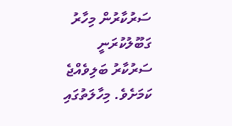ސަރުކާރުން މިހާރު ގަބޫލުކުރަނީ ސަރުކާރު ބަލިވެއްޖެ ކަމަށެވެ. މިހާލަތުގައި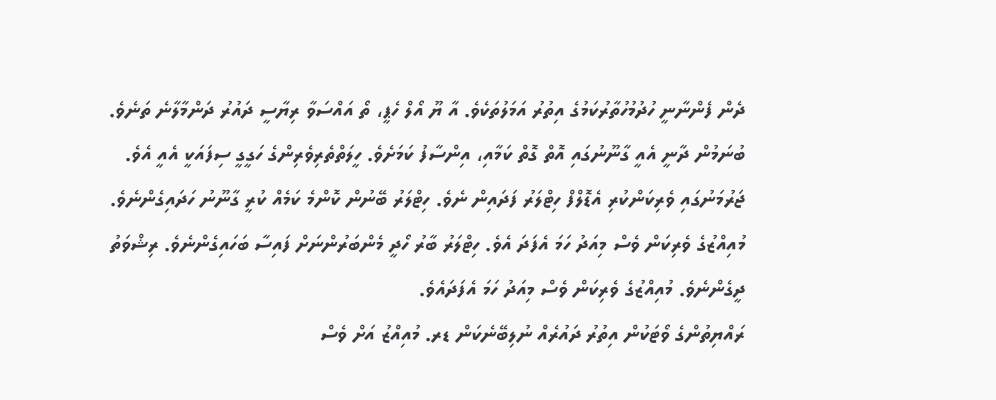ދެން ފެންނާނީ ހުދުމުހުތާރުކަމުގެ އިތުރު އަމަލުތަކެވެ. އާ ޔޫ އޯލް ހެޕީ، ތޯ އައްސަވާ ރިޔާސީ ދައުރު ދަންމާލާނެ ތަނެވެ.
ބުނަމުން ދާނީ އެއީ ގާނޫނުގައި އޮތް ގޮތް ކަމާއި، އިންސާފު ކަމަށެވެ. ހީލަތްތެރިވެރިންގެ ހަގީގީ ސިފައަކީ އެއީ އެވެ. ޖަރުމަނުގައި ވެރިކަންކުރި އެޑޮލްފް ހިޓްލަރު ފަދައިން ނެވެ. ހިޓްލަރު ބޭނުން ކޮންމެ ކަމެއް ކުރީ ގާނޫނު ހަދައިގެންނެވެ. މުއިއްޒުގެ ވެރިކަން ވެސް މިއަދު ހަމަ އެފަދަ އެވެ. ހިޓްލަރު ބާރު ހޯދީ މެންބަރުންނަށް ފައިސާ ބަހައިގެންނެވެ. ރިޝްވަތު ދީގެންނެވެ. މުއިއްޒުގެ ވެރިކަން ވެސް މިއަދު ހަމަ އެފަދައެވެ.
ރައްޔިތުންގެ ވޯޓަކުން އިތުރު ދައުރެއް ނުލިބޭނެކަން ޑރ. މުއިއްޒު އަށް ވެސް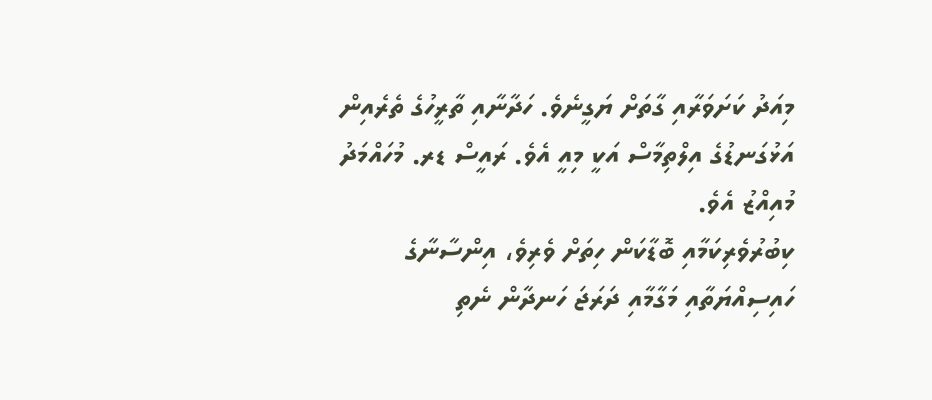މިއަދު ކަށަވަރާއި ގާތަށް ޔަގީނެވެ. ހަދާނާއި ތާރީހުގެ ތެރެއިން އަޅުގަނޑުގެ އިލްތިމާސް އަކީ މިއީ އެވެ. ރައީސް ޑރ. މުހައްމަދު މުއިއްޒު އެވެ.
ކިބުރުވެރިކަމާއި ބޮޑާކަން ހިތަށް ވެރިވެ، އިންސާނާގެ ހައިސިއްޔަތާއި މަގާމާއި ދަރަޖަ ހަނދާން ނެތި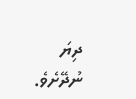ދިޔަ ނުދޭށެވެ.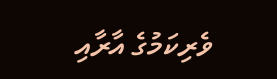ވެރިކަމުގެ އާރާއި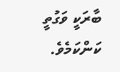ބާރަކީ ވަގުތީ ކަންކަމެވެ.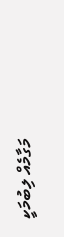މަގާމެއް ލިބުމަކީ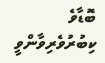ބޮޑާވެ ކިބުރުވެރިވާންވީ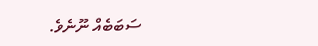ސަބަބެއް ނޫނެވެ.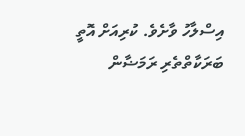އިސްލާހު ވާށެވެ. ކުރިއަށް އޮތީ ބަރަކާތްތެރި ރަމަޟާން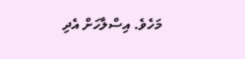މަހެވެ. އިސްލާހަށް އެދި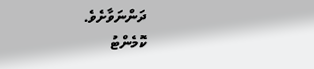ދަންނަވާށެވެ.
ކޮމެންޓު